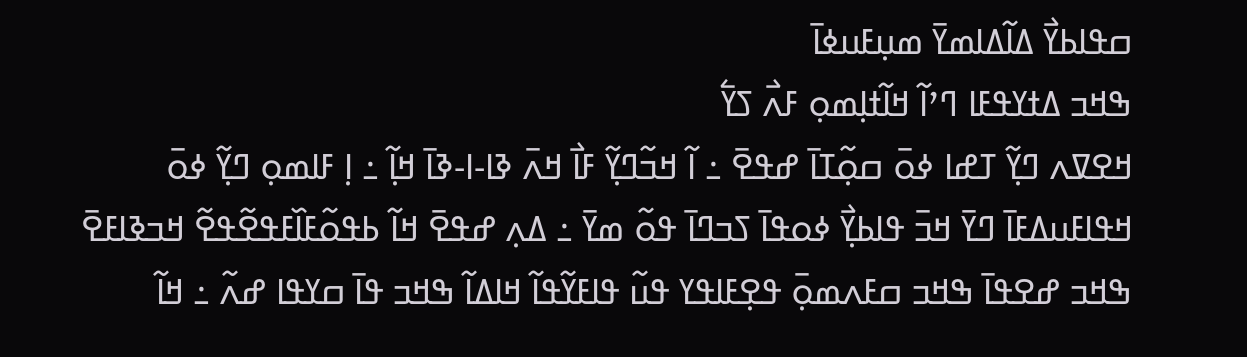ߛߟߊߕߌ߯ ߡߊ߬ߡߊߘߌ߫ ߘߎ߲ߓߎߦߊ߫
ߒߞߏ ߡߙߌߟߓߊ ߣߴߊ߬ ߞߊ߬ߙߊ߲ߘߋ߲ ߓߍ߯ ߖߌ߱
ߞߐߜߍ ߣߌ߲߬ ߠߝߊ ߦߋ߫ ߛߋ߲߬ߠߊ߫ ߝߟߐ߫ ߸ ߊ߬ ߞߏ߬ߣߌ߲߬ ߓߊ߯ ߞߍ߫ ߢߊ-ߊ-ߢߊ߫ ߞߊ߲߬ ߸ ߊ߲ ߓߊߘߋ߲ ߣߌ߲߬ ߦߋ߫ ߞߟߊߓߎߡߓߊ߫ ߣߌ߫ ߞߏ߫ ߟߊߕߌ߲߯ ߦߋߟߊ߫ ߖߏߣߊ߫ ߟߋ߬ ߘߌ߫ ߸ ߡߍ߲ ߝߟߐ߫ ߞߊ߬ ߕߟߋ߬ߓߊ߰ߓߟߐ߬ߟߐ߬ ߞߏߢߊߓߐ߫ ߒߞߏ ߝߐߟߊ߫ ߒߞߏ ߛߓߍߘߋ߲߫ ߟߐ߲ߓߊߟߌ ߟߎ߬ ߟߊߓߌ߬ߟߊ߬ ߞߊߡߊ߬ ߒߞߏ ߟߊ߫ ߛߌߟߊ ߝߍ߬ ߸ ߞߊ߬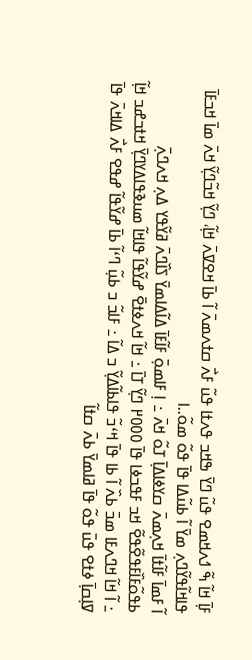ߓߊ߲߫ ߞߊ߬ ߒ߬ ߗߍߞߘߐ ߟߎ߬ ߣߌ߫ ߒߞߏ ߟߍߙߊ ߟߎ߬ ߓߍ߯ ߛߙߍߘߍ߫ ߊ߬ ߕߊ߫ ߞߐߜߍ߫ ߞߊ߲߬، ߣߌ߲߬ ߞߏ߬ߣߌ߲߬ ߞߍ߫ ߘߊ߫ ߞߏߓߊ߫ ߟߊߞߊ߬ߟߌ߬ߣߍ߲ ߘߌ߫ ߊ߬ ߕߎ߬ߡߊ ߟߊ߫ ߟߋ߬ ߘߋ߬..ߊ
ߊ߬ ߓߘߊ߫ ߓߊ߬ߙߊ߫ ߞߍ߲ߘߍ߫ ߛߌߦߊߡߊ߲߫ ߠߋ߬ ߞߍ߫ ߸ ߊ߲ ߓߊߘߋ߲߫ ߓߊ߬ߓߊ߫ ߡߊ߬ߡߊߘߌ߫ ߖߊ߰ߣߍ߫ ߥߌ߬ߟߌ ߡߍ߲ ߞߍߣߍ߲߫ ߕߟߋ߬ߓߊ߰ߓߟߐ߬ߟߐ߬ ߞߏ ߓߟߏߦߊ ߟߊ߫ ߀߀߀߂ ߣߌ߲߬ ߠߊ߫ ߸ ߞߊ߬ ߞߍߦߙߐ߫ ߝߌ߬ߟߊ߬ ߟߊߞߊ߬ ߘߎߢߟߊߡߌߣߌ߲߫ ߞߙߏߝߏ ߞߊ߲߬ ߸ ߊ߬ ߞߊ߬ ߞߣߍߓߊ ߘߏ߫ ߕߍ߰ ߊ߬ ߕߊ ߟߊ߫ ߞߵߏ߬ ߟߊߕߊ߬ߡߌ߲߬ ߏ ߡߊ߬ ߸ ߓߊߏ߬ ߏ ߕߎ߲߬ ߣߵߊ߬ ߕߊ߫ ߝߌ߬ߟߊ߬ ߝߟߐ ߓߍ߯ ߡߊߞߍ߫ ߟߊ߫ ߜߊ߲ߛߊ߲߫ ߦߙߐ ߟߎ߫ ߟߋ߬ ߟߊ߫ ߥߊߘߌ߫ ߕߍ߫ ߛߙߊ߬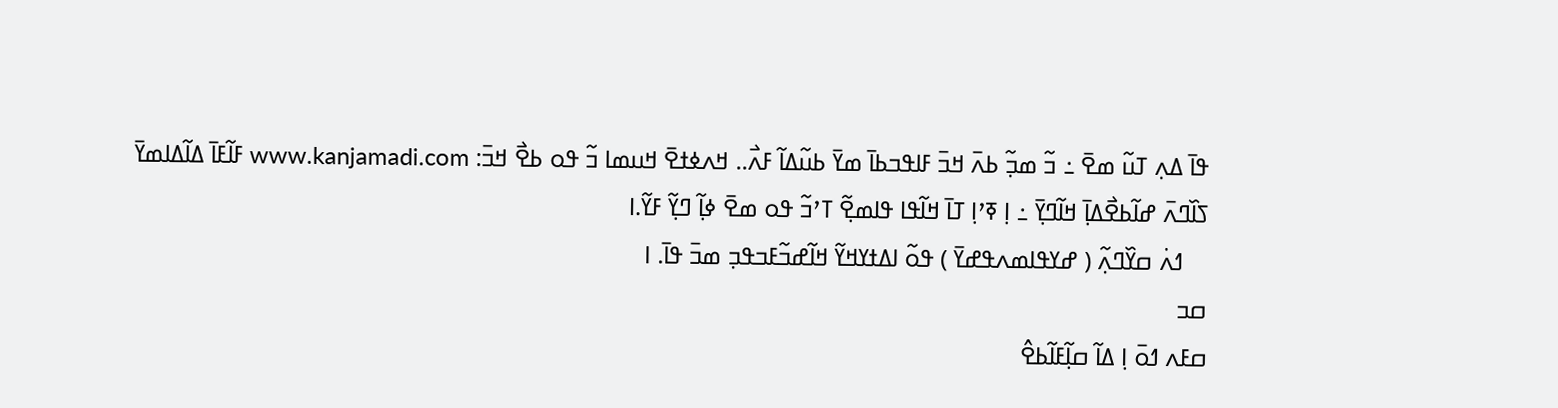ߟߊ߫ ߡߍ߲ ߠߎ߬ ߘߐ߫ ߸ ߏ߬ ߘߏ߲߬ ߕߍ߫ ߞߏ߫ ߓߊߟߏߕߊ߫ ߘߌ߫ ߕߎ߬ߡߊ߬ ߓߍ߯.. ߞߍߦߙߐ߫ ߞߎߘߊ ߏ߬ ߟߋ ߕߐ߯ ߞߏ߫: www.kanjamadi.com ߓߊ߬ߓߊ߫ ߡߊ߬ߡߊߘߌ߫ ߖߊ߰ߣߍ߫ ߝߊ߬ߕߐ߯ߡߊ߲߫ ߞߊ߬ߣߌ߲߫ ߸ ߊ߲ ߧߴߊ߲ ߠߊ߫ ߞߊ߬ߟߊ ߟߊߘߐ߲߬ ߠߴߏ߬ ߟߋ ߘߐ߫ ߦߊ߲߬ ߣߌ߲߬ ߓߌ߬.ߊ
    ߗߍ߭ ߛߌ߰ߣߍ߲߬ ( ߝߌߟߊߘߍߟߝߌ߫ ) ߟߋ߬ ߊߡߙߌߞߌ߬ ߞߊ߬ߝߏ߬ߓߏߟߏ߲ ߘߏ߫ ߟߊ߫. ߊ
ߛߏ
ߛߓߍ ߗߋ߫ ߊ߲ ߡߊ߬ ߛߊ߲߬ߓߊ߬ߕߐ߮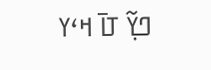ߣߌ߲߬ ߠߊ߫ ߞߵߌ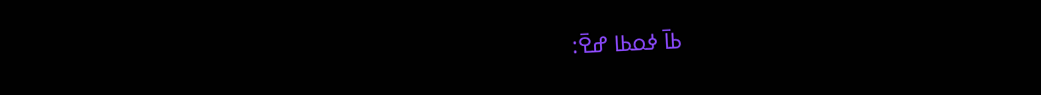ߕߊ߫ ߦߋߕߊ ߝߐ߫: